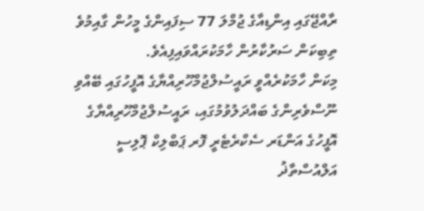ރާއްޖޭގައި އިންޑިއާގެ ޖުމްލަ 77 ސިފައިންގެ މީހުން ގާއިމުވެ ތިބިކަން ސަރުކާރުން ހާމަކުރައްވައިފިއެވެ.
މިކަން ހާމަކުރެއްވީ ރައީސުލްޖުމްހޫރިއްޔާގެ އޮފީހުގައި ބޭއްވި ނޫސްވެރިންގެ ބައްދަލުވުމުގައި، ރައީސުލްޖުމްހޫރިއްޔާގެ އޮފީހުގެ އަންޑަރ ސެކްރެޓެރީ ފޮރ ޕަބްލިކް ޕޮލިސީ އަލްއުސްތާޛު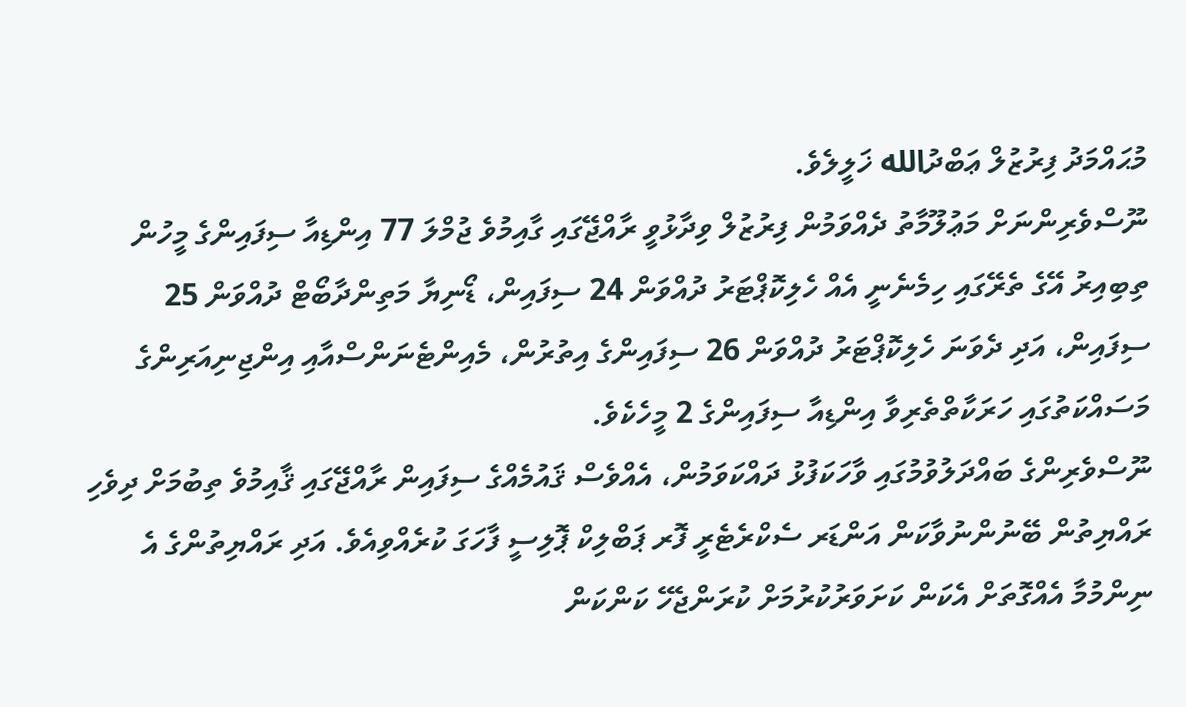މުޙައްމަދު ފިރުޒުލް ޢަބްދުالله ޚަލީލެވެ.
ނޫސްވެރިންނަށް މަޢުލޫމާތު ދެއްވަމުން ފިރުޒުލް ވިދާޅުވީ ރާއްޖޭގައި ގާއިމުވެ ޖުމްލަ 77 އިންޑިއާ ސިފައިންގެ މީހުން ތިބިއިރު އޭގެ ތެރޭގައި ހިމެނެނީ އެއް ހެލިކޮޕްޓަރު ދުއްވަން 24 ސިފައިން، ޑޯނިޔާ މަތިންދާބޯޓް ދުއްވަން 25 ސިފައިން، އަދި ދެވަނަ ހެލިކޮޕްޓަރު ދުއްވަން 26 ސިފައިންގެ އިތުރުން، މެއިންޓެނަންސްއާއި އިންޖިނިއަރިންގެ މަސައްކަތުގައި ހަރަކާތްތެރިވާ އިންޑިއާ ސިފައިންގެ 2 މީހެކެވެ.
ނޫސްވެރިންގެ ބައްދަލުވުމުގައި ވާހަކަފުޅު ދައްކަވަމުން، އެއްވެސް ޤައުމެއްގެ ސިފައިން ރާއްޖޭގައި ޤާއިމުވެ ތިބުމަށް ދިވެހި ރައްޔިތުން ބޭނުންނުވާކަން އަންޑަރ ސެކްރެޓެރީ ފޮރ ޕަބްލިކް ޕޮލިސީ ފާހަގަ ކުރެއްވިއެވެ. އަދި ރައްޔިތުންގެ އެ ނިންމުމާ އެއްގޮތަށް އެކަން ކަށަވަރުކުރުމަށް ކުރަންޖެހޭ ކަންކަން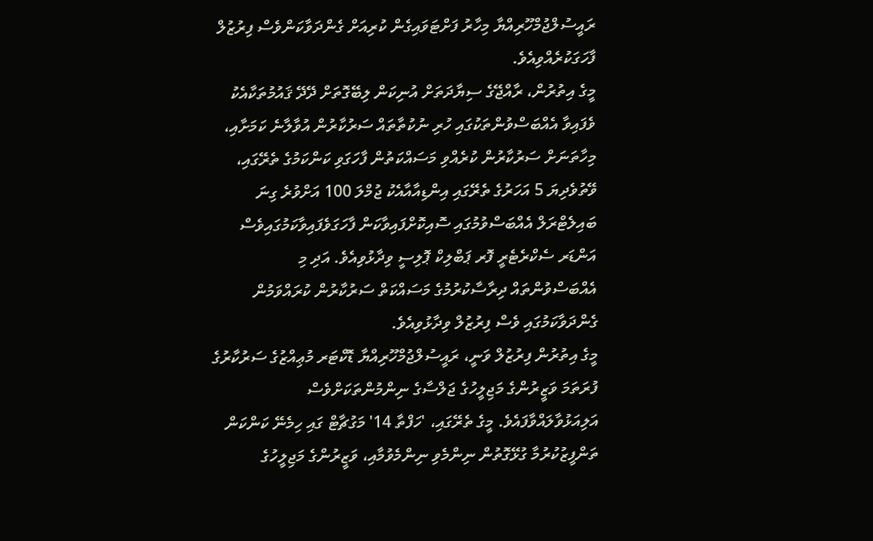ރައީސުލްޖުމްހޫރިއްޔާ މިހާރު ފަށްޓަވައިގެން ކުރިއަށް ގެންދަވާކަންވެސް ފިރުޒުލް ފާހަގަކުރެއްވިއެވެ.
މީގެ އިތުރުން، ރާއްޖޭގެ ސިޔާދަތަށް އުނިކަން ލިބޭގޮތަށް ދޭދޭ ޤައުމުތަކާއެކު ވެފައިވާ އެއްބަސްވުންތަކުގައި ހުރި ނުކުތާތައް ސަރުކާރުން އުވާލާނެ ކަމަށާއި، މިހާތަނަށް ސަރުކާރުން ކުރެއްވި މަސައްކަތުން ފާހަގަވި ކަންކަމުގެ ތެރޭގައި، ވޭތުވެދިޔަ 5 އަހަރުގެ ތެރޭގައި އިންޑިއާއާއެކު ޖުމްލަ 100 އަށްވުރެ ގިނަ ބައިލެޓްރަލް އެއްބަސްވުމުގައި ސޮއިކޮށްފައިވާކަން ފާހަގަވެފައިވާކަމުގައިވެސް އަންޑަރ ސެކްރެޓެރީ ފޮރ ޕަބްލިކް ޕޮލިސީ ވިދާޅުވިއެވެ. އަދި މި އެއްބަސްވުންތައް ދިރާސާކުރުމުގެ މަސައްކަތް ސަރުކާރުން ކުރައްވަމުން ގެންދަވާކަމުގައި ވެސް ފިރުޒުލް ވިދާޅުވިއެވެ.
މީގެ އިތުރުން ފިރުޒުލް ވަނީ، ރައީސުލްޖުމްހޫރިއްޔާ ޑޮކްޓަރ މުޢިއްޒުގެ ސަރުކާރުގެ ފުރަތަމަ ވަޒީރުންގެ މަޖިލީހުގެ ޖަލްސާގެ ނިންމުންތަކަށްވެސް އަލިއަޅުވާލައްވާފައެވެ. މީގެ ތެރޭގައި، 'ހަފްތާ 14' މަގުޗާޓް ގައި ހިމެނޭ ކަންކަން ތަންފީޒުކުރުމާ ގުޅޭގޮތުން ނިންމެވި ނިންމެވުމާއި، ވަޒީރުންގެ މަޖިލީހުގެ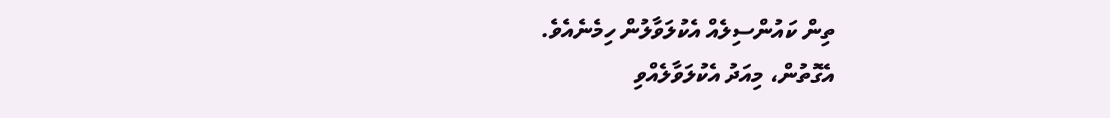ތިން ކައުންސިލެއް އެކުލަވާލުން ހިމެނެއެވެ.
އެގޮތުން، މިއަދު އެކުލަވާލެއްވި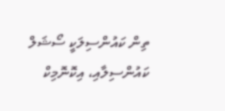ތިން ކައުންސިލަކީ ސޯޝަލް ކައުންސިލާއި، އިކޮނޮމިކް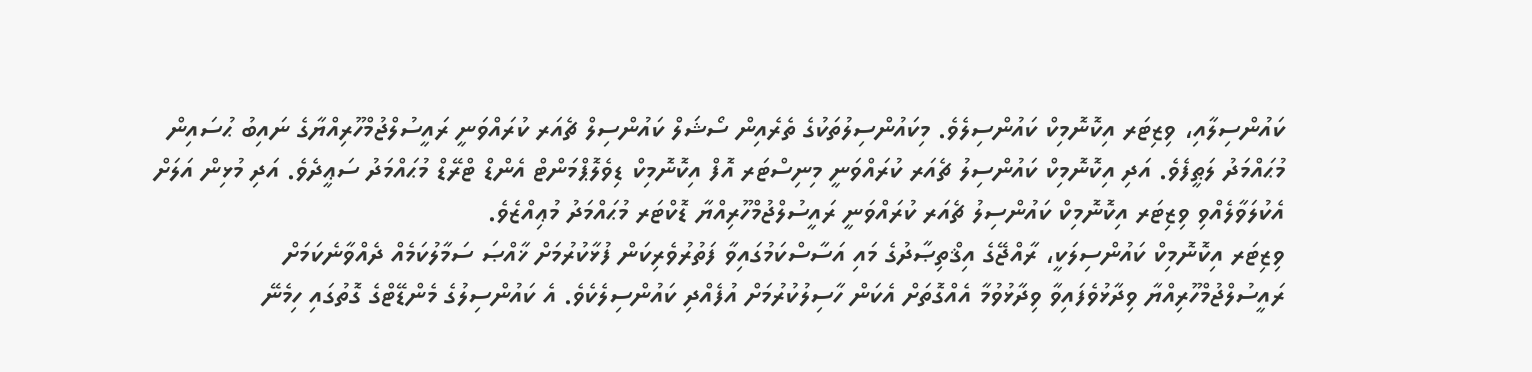ކައުންސިލާއި، ވިޒިޓަރ އިކޮނޮމިކް ކައުންސިލެވެ. މިކައުންސިލުތަކުގެ ތެރެއިން ސޯޝަލް ކައުންސިލް ޗެއަރ ކުރައްވަނީ ރައީސުލްޖުމްހޫރިއްޔާގެ ނައިބު ޙުސައިން މުޙައްމަދު ލަޠީފެވެ. އަދި އިކޮނޮމިކް ކައުންސިލު ޗެއަރ ކުރައްވަނީ މިނިސްޓަރ އޮފް އިކޮނޮމިކް ޑިވެލޮޕްމަންޓް އެންޑް ޓްރޭޑް މުޙައްމަދު ސަޢީދެވެ. އަދި މުޅިން އަލަށް އެކުލަވާލެއްވި ވިޒިޓަރ އިކޮނޮމިކް ކައުންސިލު ޗެއަރ ކުރައްވަނީ ރައީސުލްޖުމްހޫރިއްޔާ ޑޮކްޓަރ މުޙައްމަދު މުޢިއްޒެވެ.
ވިޒިޓަރ އިކޮނޮމިކް ކައުންސިލަކީ، ރާއްޖޭގެ އިޤްތިޞާދުގެ މައި އަސާސްކަމުގައިވާ ފަތުރުވެރިކަން ފުޅާކުރުމަށް ޚާއްޞަ ސަމާލުކަމެއް ދެއްވާނެކަމަށް ރައީސުލްޖުމްހޫރިއްޔާ ވިދާޅުވެފައިވާ ވިދާޅުވުމާ އެއްގޮތަށް އެކަން ހާސިލުކުރުމަށް އުފެއްދި ކައުންސިލެކެވެ. އެ ކައުންސިލުގެ މެންޑޭޓްގެ ގޮތުގައި ހިމެނޭ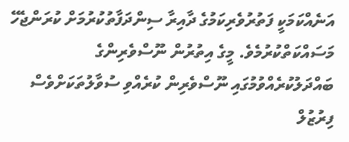އަނެއްކަމަކީ ފަތުރުވެރިކަމުގެ ދާއިރާ ސިންދަފާތުކުރުމަށް ކުރަންޖެހޭ މަސައްކަތްކުރުމެވެ. މީގެ އިތުރުން ނޫސްވެރިންގެ ބައްދަލުކުރެއްވުމުގައި ނޫސްވެރިން ކުރެއްވި ސުވާލުތަކަށްވެސް ފިރުޒުލް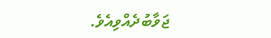ޖަވާބުދެއްވިއެވެ.